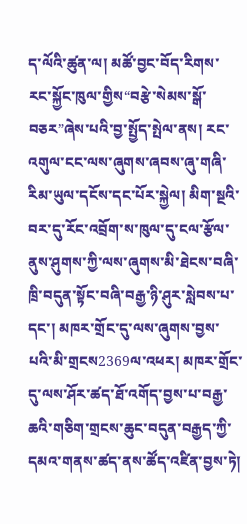ད་ལོའི་ཚུན་ལ། མཚོ་བྱང་བོད་རིགས་རང་སྐྱོང་ཁུལ་གྱིས“བརྩེ་སེམས་སྒོ་བཅར”ཞེས་པའི་བྱ་སྤྱོད་སྤེལ་ནས། རང་འགུལ་ངང་ལས་ཞུགས་ཞབས་ཞུ་གཞི་རིམ་ཡུལ་དངོས་དང་པོར་སྐྱེལ། མིག་སྔའི་བར་དུ་རོང་འབྲོག་ས་ཁུལ་དུ་ངལ་རྩོལ་ནུས་ཤུགས་ཀྱི་ལས་ཞུགས་མི་ཐེངས་བཞི་ཁྲི་བདུན་སྟོང་བཞི་བརྒྱ་ཉི་ཤུར་སླེབས་པ་དང་། མཁར་གྲོང་དུ་ལས་ཞུགས་བྱས་པའི་མི་གྲངས2369ལ་འཕར། མཁར་གྲོང་དུ་ལས་ཤོར་ཚད་ཐོ་འགོད་བྱས་པ་བརྒྱ་ཆའི་གཅིག་གྲངས་ཆུང་བདུན་བརྒྱད་ཀྱི་དམའ་གནས་ཚད་ནས་ཚོད་འཛིན་བྱས་ཏེ།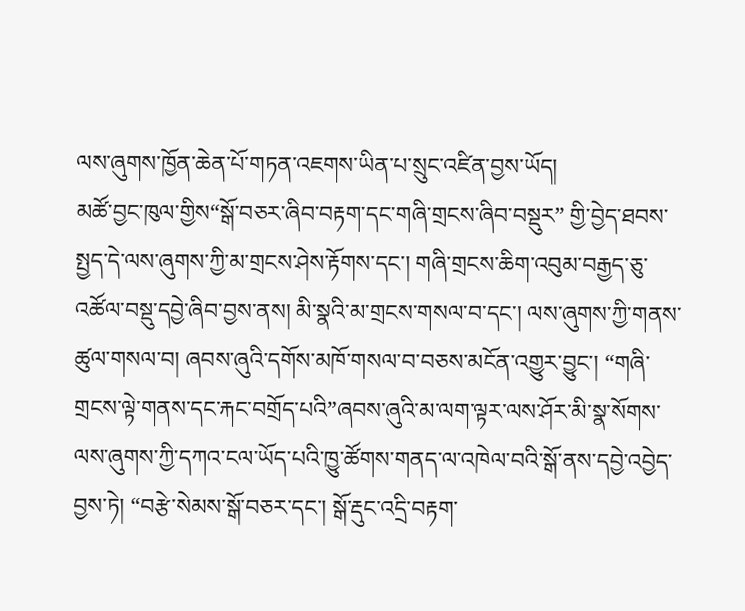ལས་ཞུགས་ཁྱོན་ཆེན་པོ་གཏན་འཇགས་ཡིན་པ་སྲུང་འཛིན་བྱས་ཡོད།
མཚོ་བྱང་ཁུལ་གྱིས“སྒོ་བཅར་ཞིབ་བརྟག་དང་གཞི་གྲངས་ཞིབ་བསྡུར” གྱི་བྱེད་ཐབས་སྤྱད་དེ་ལས་ཞུགས་ཀྱི་མ་གྲངས་ཤེས་རྟོགས་དང་། གཞི་གྲངས་ཆིག་འབུམ་བརྒྱད་ཅུ་འཚོལ་བསྡུ་དབྱེ་ཞིབ་བྱས་ནས། མི་སྣའི་མ་གྲངས་གསལ་བ་དང་། ལས་ཞུགས་ཀྱི་གནས་ཚུལ་གསལ་བ། ཞབས་ཞུའི་དགོས་མཁོ་གསལ་བ་བཅས་མངོན་འགྱུར་བྱུང་། “གཞི་གྲངས་ལྟེ་གནས་དང་རྐང་བགྲོད་པའི”ཞབས་ཞུའི་མ་ལག་ལྟར་ལས་ཤོར་མི་སྣ་སོགས་ལས་ཞུགས་ཀྱི་དཀའ་ངལ་ཡོད་པའི་ཁྱུ་ཚོགས་གནད་ལ་འཁེལ་བའི་སྒོ་ནས་དབྱེ་འབྱེད་བྱས་ཏེ། “བརྩེ་སེམས་སྒོ་བཅར་དང་། སྒོ་རྡུང་འདྲི་བརྟག་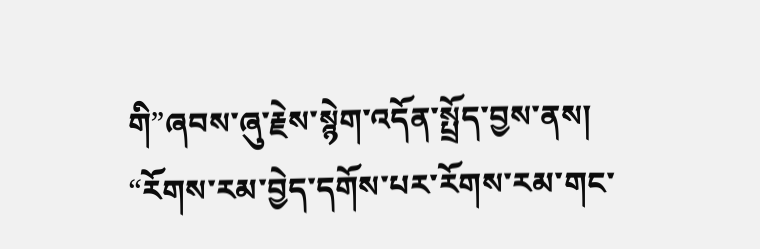གི”ཞབས་ཞུ་རྗེས་སྙེག་འདོན་སྤྲོད་བྱས་ནས། “རོགས་རམ་བྱེད་དགོས་པར་རོགས་རམ་གང་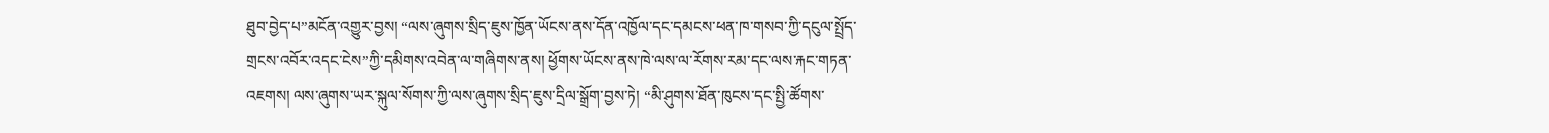ཐུབ་བྱེད་པ”མངོན་འགྱུར་བྱས། “ལས་ཞུགས་སྲིད་ཇུས་ཁྱོན་ཡོངས་ནས་དོན་འཁྱོལ་དང་དམངས་ཕན་ཁ་གསབ་ཀྱི་དངུལ་སྤྲོད་གྲངས་འབོར་འདང་ངེས”ཀྱི་དམིགས་འབེན་ལ་གཞིགས་ནས། ཕྱོགས་ཡོངས་ནས་ཁེ་ལས་ལ་རོགས་རམ་དང་ལས་རྐང་གཏན་འཇགས། ལས་ཞུགས་ཡར་སྐུལ་སོགས་ཀྱི་ལས་ཞུགས་སྲིད་ཇུས་དྲིལ་སྒྲོག་བྱས་ཏེ། “མི་ཤུགས་ཐོན་ཁུངས་དང་སྤྱི་ཚོགས་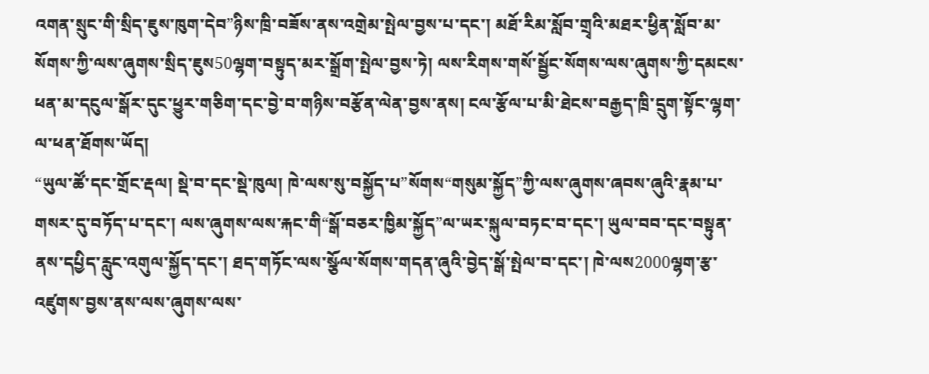འགན་སྲུང་གི་སྲིད་ཇུས་ཁུག་དེབ”ཉིས་ཁྲི་བཟོས་ནས་འགྲེམ་སྤེལ་བྱས་པ་དང་། མཐོ་རིམ་སློབ་གྲྭའི་མཐར་ཕྱིན་སློབ་མ་སོགས་ཀྱི་ལས་ཞུགས་སྲིད་ཇུས50ལྷག་བསྟུད་མར་སྒྲོག་སྤེལ་བྱས་ཏེ། ལས་རིགས་གསོ་སྦྱོང་སོགས་ལས་ཞུགས་ཀྱི་དམངས་ཕན་མ་དངུལ་སྒོར་དུང་ཕྱུར་གཅིག་དང་བྱེ་བ་གཉིས་བརྩོན་ལེན་བྱས་ནས། ངལ་རྩོལ་པ་མི་ཐེངས་བརྒྱད་ཁྲི་དྲུག་སྟོང་ལྷག་ལ་ཕན་ཐོགས་ཡོད།
“ཡུལ་ཚོ་དང་གྲོང་རྡལ། སྡེ་བ་དང་སྡེ་ཁུལ། ཁེ་ལས་སུ་བསྐྱོད་པ”སོགས“གསུམ་སྐྱོད”ཀྱི་ལས་ཞུགས་ཞབས་ཞུའི་རྣམ་པ་གསར་དུ་བཏོད་པ་དང་། ལས་ཞུགས་ལས་རྐང་གི“སྒོ་བཅར་ཁྱིམ་སྐྱོད”ལ་ཡར་སྐུལ་བཏང་བ་དང་། ཡུལ་བབ་དང་བསྟུན་ནས་དཔྱིད་རླུང་འགུལ་སྐྱོད་དང་། ཐད་གཏོང་ལས་སྩོལ་སོགས་གདན་ཞུའི་བྱེད་སྒོ་སྤེལ་བ་དང་། ཁེ་ལས2000ལྷག་རྩ་འཛུགས་བྱས་ནས་ལས་ཞུགས་ལས་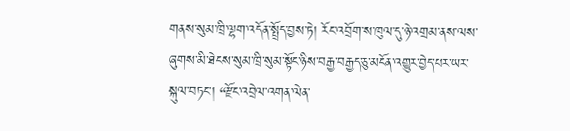གནས་སུམ་ཁྲི་ལྷག་འདོན་སྤྲོད་བྱས་ཏེ། རོང་འབྲོག་ས་ཁུལ་དུ་ཉེ་འགྲམ་ནས་ལས་ཞུགས་མི་ཐེངས་སུམ་ཁྲི་སུམ་སྟོང་ཉིས་བརྒྱ་བརྒྱད་ཅུ་མངོན་འགྱུར་བྱེད་པར་ཡར་སྐུལ་བཏང་། “རྫོང་འབྲེལ་འགན་ལེན་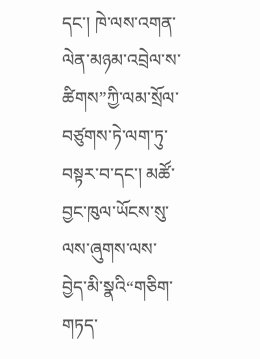དང་། ཁེ་ལས་འགན་ལེན་མཉམ་འབྲེལ་ས་ཚིགས”ཀྱི་ལམ་སྲོལ་བཙུགས་ཏེ་ལག་ཏུ་བསྟར་བ་དང་། མཚོ་བྱང་ཁུལ་ཡོངས་སུ་ལས་ཞུགས་ལས་བྱེད་མི་སྣའི“གཅིག་གཏད་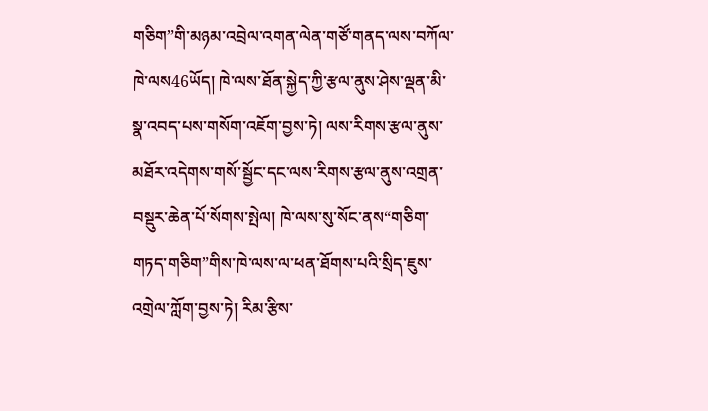གཅིག”གི་མཉམ་འབྲེལ་འགན་ལེན་གཙོ་གནད་ལས་བཀོལ་ཁེ་ལས46ཡོད། ཁེ་ལས་ཐོན་སྐྱེད་ཀྱི་རྩལ་ནུས་ཤེས་ལྡན་མི་སྣ་འབད་པས་གསོག་འཇོག་བྱས་ཏེ། ལས་རིགས་རྩལ་ནུས་མཐོར་འདེགས་གསོ་སྦྱོང་དང་ལས་རིགས་རྩལ་ནུས་འགྲན་བསྡུར་ཆེན་པོ་སོགས་སྤེལ། ཁེ་ལས་སུ་སོང་ནས“གཅིག་གཏད་གཅིག”གིས་ཁེ་ལས་ལ་ཕན་ཐོགས་པའི་སྲིད་ཇུས་འགྲེལ་ཀློག་བྱས་ཏེ། རིམ་རྩིས་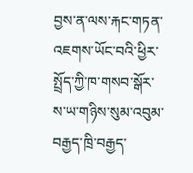བྱས་ན་ལས་རྐང་གཏན་འཇགས་ཡོང་བའི་ཕྱིར་སྤྲོད་ཀྱི་ཁ་གསབ་སྒོར་ས་ཡ་གཉིས་སུམ་འབུམ་བརྒྱད་ཁྲི་བརྒྱད་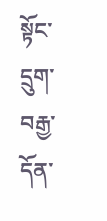སྟོང་དྲུག་བརྒྱ་དོན་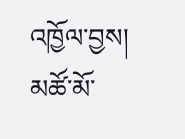འཁྱོལ་བྱས།
མཚོ་མོ་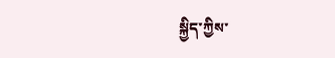སྐྱིད་ཀྱིས་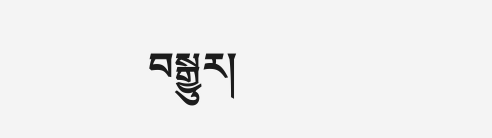བསྒྱུར།